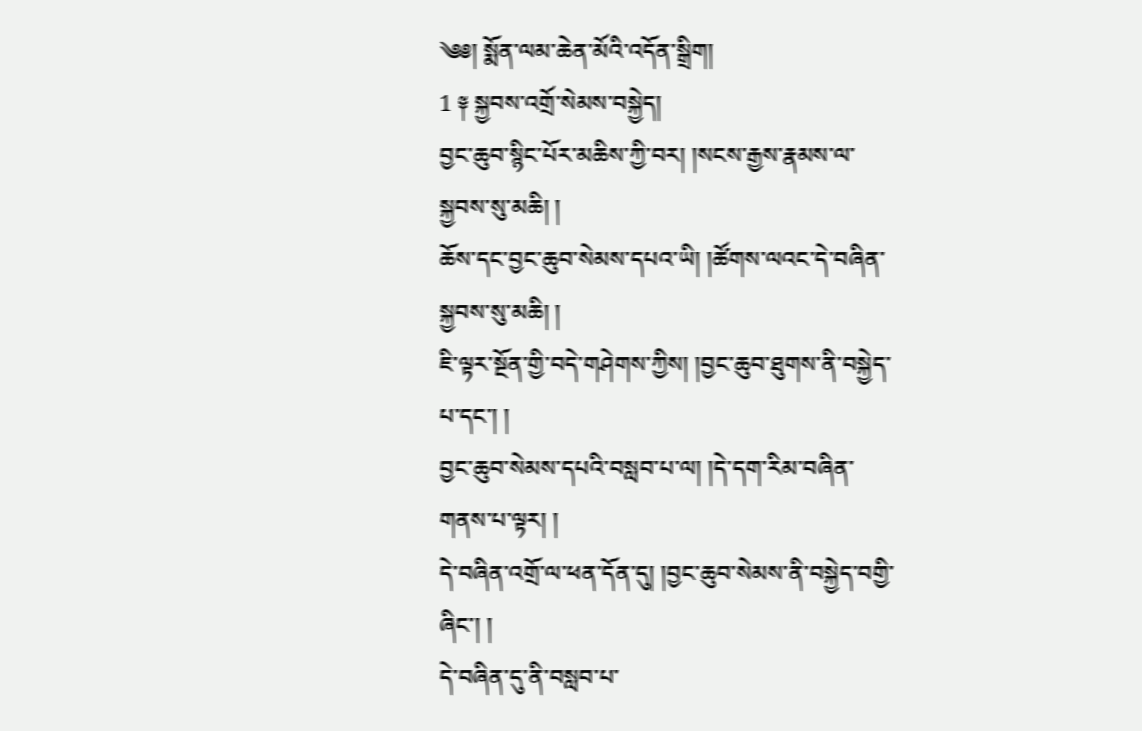༄༅། སྨོན་ལམ་ཆེན་མོའི་འདོན་སྒྲིག།
1 ༈ སྐྱབས་འགྲོ་སེམས་བསྐྱེད།
བྱང་ཆུབ་སྙིང་པོར་མཆིས་ཀྱི་བར། །སངས་རྒྱས་རྣམས་ལ་སྐྱབས་སུ་མཆི། །
ཆོས་དང་བྱང་ཆུབ་སེམས་དཔའ་ཡི། །ཚོགས་ལའང་དེ་བཞིན་སྐྱབས་སུ་མཆི། །
ཇི་ལྟར་སྔོན་གྱི་བདེ་གཤེགས་ཀྱིས། །བྱང་ཆུབ་ཐུགས་ནི་བསྐྱེད་པ་དང་། །
བྱང་ཆུབ་སེམས་དཔའི་བསླབ་པ་ལ། །དེ་དག་རིམ་བཞིན་གནས་པ་ལྟར། །
དེ་བཞིན་འགྲོ་ལ་ཕན་དོན་དུ། །བྱང་ཆུབ་སེམས་ནི་བསྐྱེད་བགྱི་ཞིང་། །
དེ་བཞིན་དུ་ནི་བསླབ་པ་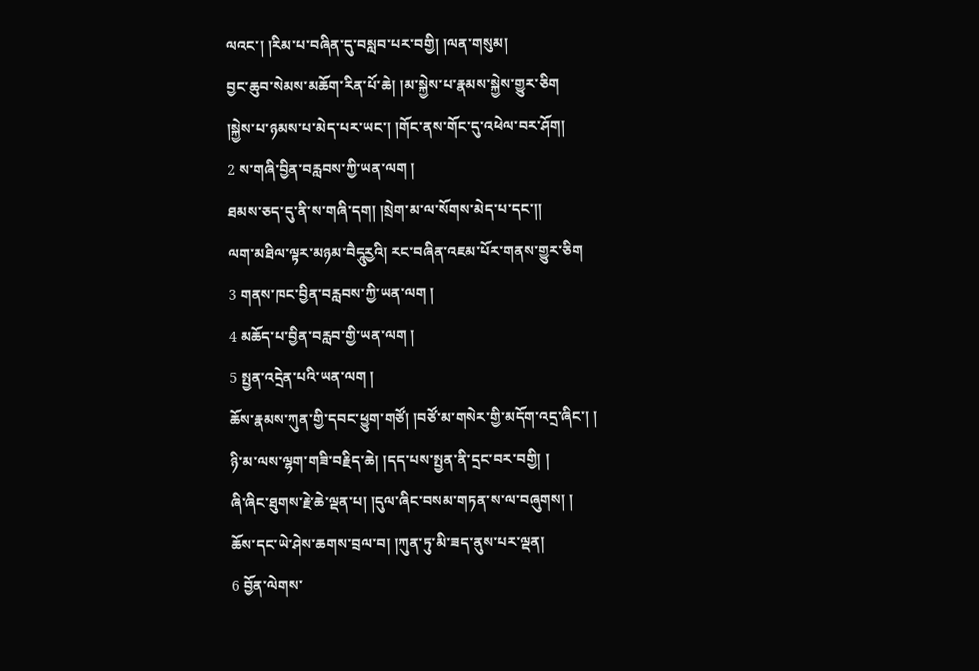ལའང་། །རིམ་པ་བཞིན་དུ་བསླབ་པར་བགྱི། །ལན་གསུམ།
བྱང་ཆུབ་སེམས་མཆོག་རིན་པོ་ཆེ། །མ་སྐྱེས་པ་རྣམས་སྐྱེས་གྱུར་ཅིག
།སྐྱེས་པ་ཉམས་པ་མེད་པར་ཡང་། །གོང་ནས་གོང་དུ་འཕེལ་བར་ཤོག།
2 ས་གཞི་བྱིན་བརླབས་ཀྱི་ཡན་ལག །
ཐམས་ཅད་དུ་ནི་ས་གཞི་དག། །སྲེག་མ་ལ་སོགས་མེད་པ་དང་།།
ལག་མཐིལ་ལྟར་མཉམ་བཻདཱུརྱའི། རང་བཞིན་འཇམ་པོར་གནས་གྱུར་ཅིག
3 གནས་ཁང་བྱིན་བརླབས་ཀྱི་ཡན་ལག །
4 མཆོད་པ་བྱིན་བརླབ་གྱི་ཡན་ལག །
5 སྤྱན་འདྲེན་པའི་ཡན་ལག །
ཆོས་རྣམས་ཀུན་གྱི་དབང་ཕྱུག་གཙོ། །བཙོ་མ་གསེར་གྱི་མདོག་འདྲ་ཞིང་། །
ཉི་མ་ལས་ལྷག་གཟི་བརྗིད་ཆེ། །དད་པས་སྤྱན་ནི་དྲང་བར་བགྱི། །
ཞི་ཞིང་ཐུགས་རྗེ་ཆེ་ལྡན་པ། །དུལ་ཞིང་བསམ་གཏན་ས་ལ་བཞུགས། །
ཆོས་དང་ཡེ་ཤེས་ཆགས་བྲལ་བ། །ཀུན་ཏུ་མི་ཟད་ནུས་པར་ལྡན།
6 བྱོན་ལེགས་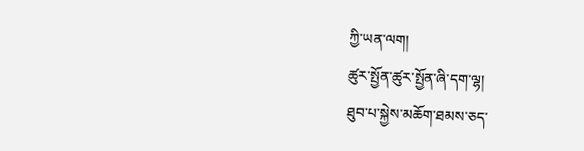ཀྱི་ཡན་ལག།
ཚུར་སྤྱོན་ཚུར་སྤྱོན་ཞི་དག་ལྷ།
ཐུབ་པ་སྐྱེས་མཆོག་ཐམས་ཅད་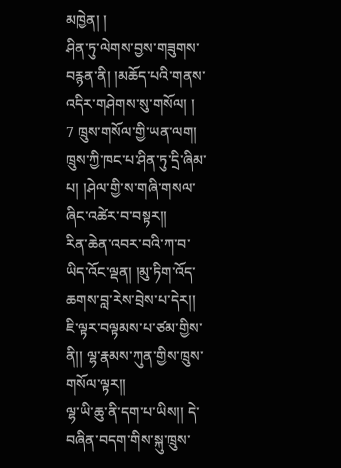མཁྱེན། །
ཤིན་ཏུ་ལེགས་བྱས་གཟུགས་བརྙན་ནི། །མཆོད་པའི་གནས་འདིར་གཤེགས་སུ་གསོལ། །
7 ཁྲུས་གསོལ་གྱི་ཡན་ལག།
ཁྲུས་ཀྱི་ཁང་པ་ཤིན་ཏུ་དྲི་ཞིམ་པ། །ཤེལ་གྱི་ས་གཞི་གསལ་ཞིང་འཚེར་བ་བསྟར།།
རིན་ཆེན་འབར་བའི་ཀ་བ་ཡིད་འོང་ལྡན། །མུ་ཏིག་འོད་ཆགས་བླ་རེས་བྲེས་པ་དེར།།
ཇི་ལྟར་བལྟམས་པ་ཙམ་གྱིས་ནི།། ལྷ་རྣམས་ཀུན་གྱིས་ཁྲུས་གསོལ་ལྟར།།
ལྷ་ཡི་ཆུ་ནི་དག་པ་ཡིས།། དེ་བཞིན་བདག་གིས་སྐུ་ཁྲུས་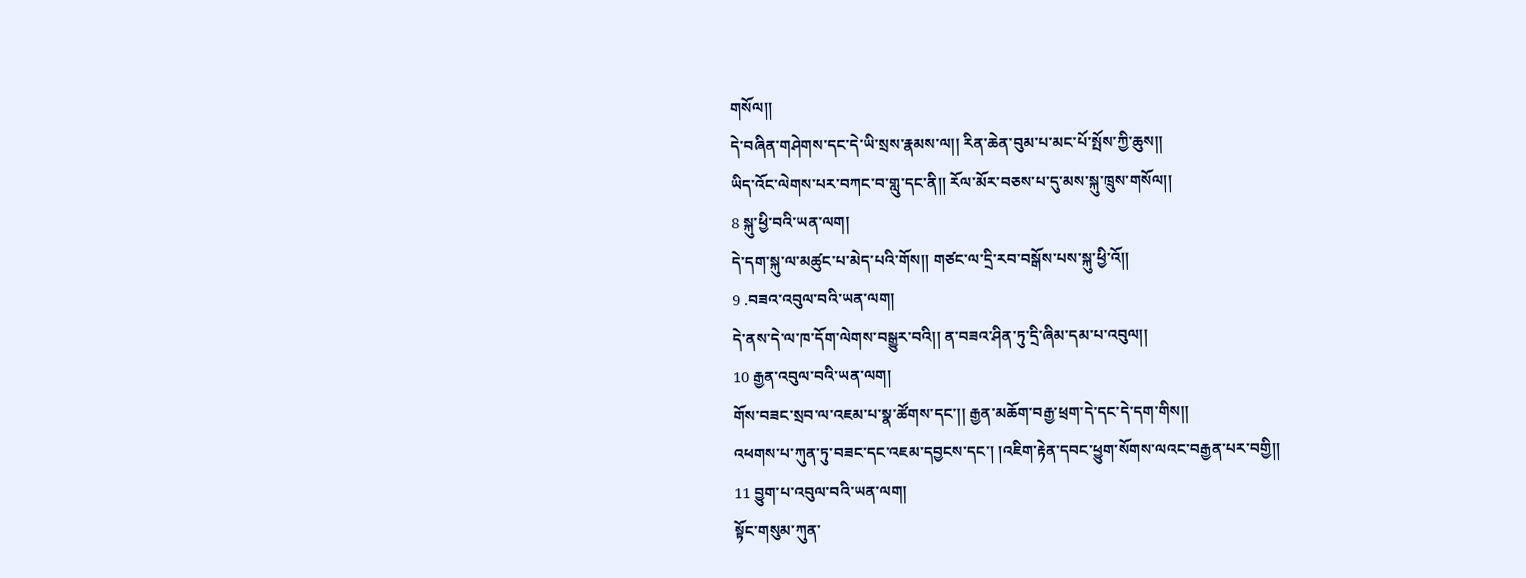གསོལ།།
དེ་བཞིན་གཤེགས་དང་དེ་ཡི་སྲས་རྣམས་ལ།། རིན་ཆེན་བུམ་པ་མང་པོ་སྤོས་ཀྱི་ཆུས།།
ཡིད་འོང་ལེགས་པར་བཀང་བ་གླུ་དང་ནི།། རོལ་མོར་བཅས་པ་དུ་མས་སྐུ་ཁྲུས་གསོལ།།
8 སྐུ་ཕྱི་བའི་ཡན་ལག།
དེ་དག་སྐུ་ལ་མཚུང་པ་མེད་པའི་གོས།། གཙང་ལ་དྲི་རབ་བསྒོས་པས་སྐུ་ཕྱི་འོ།།
9 .བཟའ་འབུལ་བའི་ཡན་ལག།
དེ་ནས་དེ་ལ་ཁ་དོག་ལེགས་བསྒྱུར་བའི།། ན་བཟའ་ཤིན་ཏུ་དྲི་ཞིམ་དམ་པ་འབུལ།།
10 རྒྱན་འབུལ་བའི་ཡན་ལག།
གོས་བཟང་སྲབ་ལ་འཇམ་པ་སྣ་ཚོགས་དང་།། རྒྱན་མཆོག་བརྒྱ་ཕྲག་དེ་དང་དེ་དག་གིས།།
འཕགས་པ་ཀུན་ཏུ་བཟང་དང་འཇམ་དབྱངས་དང་། །འཇིག་རྟེན་དབང་ཕྱུག་སོགས་ལའང་བརྒྱན་པར་བགྱི།།
11 བྱུག་པ་འབུལ་བའི་ཡན་ལག།
སྟོང་གསུམ་ཀུན་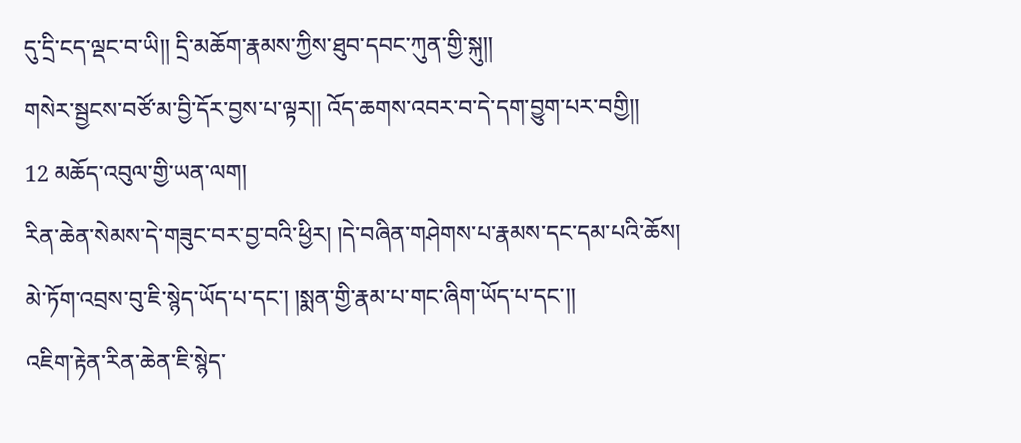དུ་དྲི་ངད་ལྡང་བ་ཡི།། དྲི་མཆོག་རྣམས་ཀྱིས་ཐུབ་དབང་ཀུན་གྱི་སྐུ།།
གསེར་སྦྱངས་བཙོ་མ་བྱི་དོར་བྱས་པ་ལྟར།། འོད་ཆགས་འབར་བ་དེ་དག་བྱུག་པར་བགྱི།།
12 མཆོད་འབུལ་གྱི་ཡན་ལག།
རིན་ཆེན་སེམས་དེ་གཟུང་བར་བྱ་བའི་ཕྱིར། །དེ་བཞིན་གཤེགས་པ་རྣམས་དང་དམ་པའི་ཆོས།
མེ་ཏོག་འབྲས་བུ་ཇི་སྙེད་ཡོད་པ་དང་། །སྨན་གྱི་རྣམ་པ་གང་ཞིག་ཡོད་པ་དང་།།
འཇིག་རྟེན་རིན་ཆེན་ཇི་སྙེད་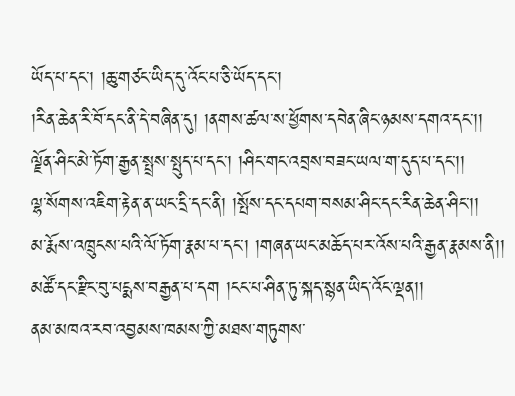ཡོད་པ་དང་། །ཆུ་གཙང་ཡིད་དུ་འོང་པ་ཅི་ཡོད་དང་།
།རིན་ཆེན་རི་བོ་དང་ནི་དེ་བཞིན་དུ། །ནགས་ཚལ་ས་ཕྱོགས་དབེན་ཞིང་ཉམས་དགའ་དང་།།
ལྗོན་ཤིང་མེ་ཏོག་རྒྱན་སྤྲས་སྤུད་པ་དང་། །ཤིང་གང་འབྲས་བཟང་ཡལ་ག་དུད་པ་དང་།།
ལྷ་སོགས་འཇིག་རྟེན་ན་ཡང་དྲི་དང་ནི། །སྤོས་དང་དཔག་བསམ་ཤིང་དང་རིན་ཆེན་ཤིང་།།
མ་རྨོས་འཁྲུངས་པའི་ལོ་ཏོག་རྣམ་པ་དང་། །གཞན་ཡང་མཆོད་པར་འོས་པའི་རྒྱན་རྣམས་ནི།།
མཚོ་དང་རྫིང་བུ་པངྨས་བརྒྱན་པ་དག །ངང་པ་ཤིན་ཏུ་སྐད་སྙན་ཡིད་འོང་ལྡན།།
ནམ་མཁའ་རབ་འབྱམས་ཁམས་ཀྱི་མཐས་གཏུགས་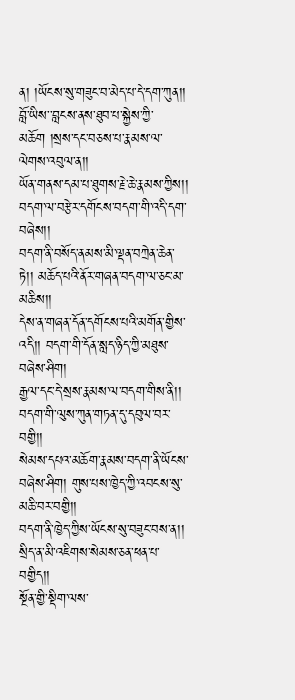ན། །ཡོངས་སུ་གཟུང་བ་མེད་པ་དེ་དག་ཀུན།།
བློ་ཡིས་་བླངས་ནས་ཐུབ་པ་སྐྱེས་ཀྱི་མཆོག །སྲས་དང་བཅས་པ་རྣམས་ལ་ལེགས་འབུལ་ན།།
ཡོན་གནས་དམ་པ་ཐུགས་རྗེ་ཆེ་རྣམས་ཀྱིས།། བདག་ལ་བརྩེར་དགོངས་བདག་གི་འདི་དག་བཞེས།།
བདག་ནི་བསོད་ནམས་མི་ལྡན་བཀྲེན་ཆེན་ཏེ།། མཆོད་པའི་ནོར་གཞན་བདག་ལ་ཅང་མ་མཆིས།།
དེས་ན་གཞན་དོན་དགོངས་པའི་མགོན་གྱིས་འདི།། བདག་གི་དོན་སླད་ཉིད་ཀྱི་མཐུས་བཞེས་ཤིག།
རྒྱལ་དང་དེ་སྲས་རྣམས་ལ་བདག་གིས་ནི།། བདག་གི་ལུས་ཀུན་གཏན་དུ་དབུལ་བར་བགྱི།།
སེམས་དཔའ་མཆོག་རྣམས་བདག་ནི་ཡོངས་བཞེས་ཤིག། གུས་པས་ཁྱེད་ཀྱི་འབངས་སུ་མཆི་བར་བགྱི།།
བདག་ནི་ཁྱེད་ཀྱིས་ཡོངས་སུ་བཟུང་བས་ན།། སྲིད་ན་མི་འཇིགས་སེམས་ཅན་ཕན་པ་བགྱིད།།
སྔོན་གྱི་སྡིག་ལས་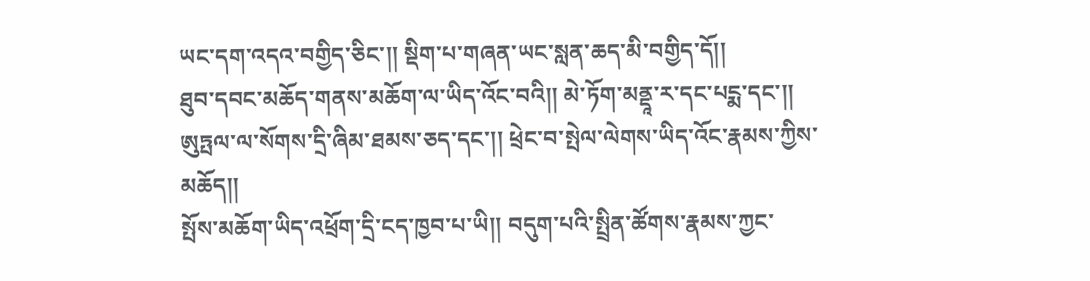ཡང་དག་འདའ་བགྱིད་ཅིང་།། སྡིག་པ་གཞན་ཡང་སླན་ཆད་མི་བགྱིད་དོ།།
ཐུབ་དབང་མཆོད་གནས་མཆོག་ལ་ཡིད་འོང་བའི།། མེ་ཏོག་མནྡཱ་ར་དང་པངྨ་དང་།།
ཨུཏྤལ་ལ་སོགས་དྲི་ཞིམ་ཐམས་ཅད་དང་།། ཕྲེང་བ་སྤེལ་ལེགས་ཡིད་འོང་རྣམས་ཀྱིས་མཆོད།།
སྤོས་མཆོག་ཡིད་འཕྲོག་དྲི་ངད་ཁྱབ་པ་ཡི།། བདུག་པའི་སྤྲིན་ཚོགས་རྣམས་ཀྱང་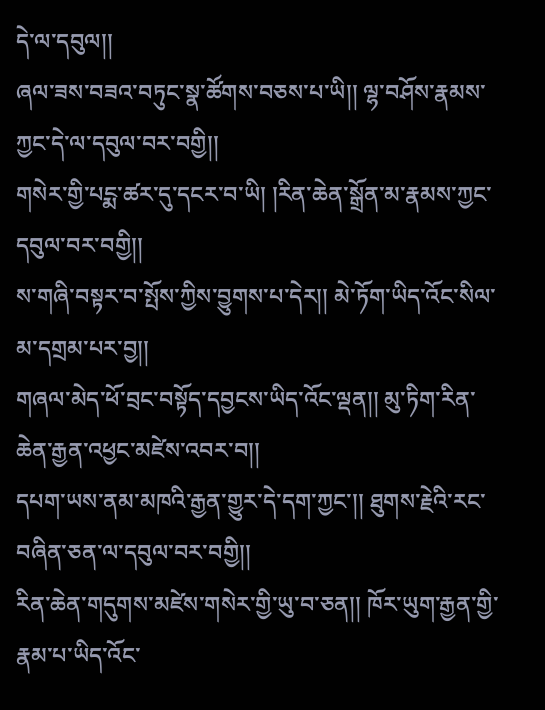དེ་ལ་དབུལ།།
ཞལ་ཟས་བཟའ་བཏུང་སྣ་ཚོགས་བཅས་པ་ཡི།། ལྷ་བཤོས་རྣམས་ཀྱང་དེ་ལ་དབུལ་བར་བགྱི།།
གསེར་གྱི་པངྨ་ཚར་དུ་དངར་བ་ཡི། །རིན་ཆེན་སྒྲོན་མ་རྣམས་ཀྱང་དབུལ་བར་བགྱི།།
ས་གཞི་བསྟར་བ་སྤོས་ཀྱིས་བྱུགས་པ་དེར།། མེ་ཏོག་ཡིད་འོང་སིལ་མ་དགྲམ་པར་བྱ།།
གཞལ་མེད་ཕོ་བྲང་བསྟོད་དབྱངས་ཡིད་འོང་ལྡན།། མུ་ཏིག་རིན་ཆེན་རྒྱན་འཕྱང་མཛེས་འབར་བ།།
དཔག་ཡས་ནམ་མཁའི་རྒྱན་གྱུར་དེ་དག་ཀྱང་།། ཐུགས་རྗེའི་རང་བཞིན་ཅན་ལ་དབུལ་བར་བགྱི།།
རིན་ཆེན་གདུགས་མཛེས་གསེར་གྱི་ཡུ་བ་ཅན།། ཁོར་ཡུག་རྒྱན་གྱི་རྣམ་པ་ཡིད་འོང་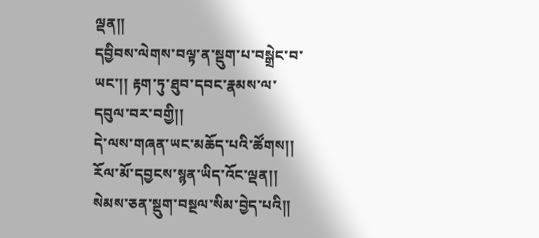ལྡན།།
དབྱིབས་ལེགས་བལྟ་ན་སྡུག་པ་བསྒྲེང་བ་ཡང་།། རྟག་ཏུ་ཐུབ་དབང་རྣམས་ལ་དབུལ་བར་བགྱི།།
དེ་ལས་གཞན་ཡང་མཆོད་པའི་ཚོགས།། རོལ་མོ་དབྱངས་སྙན་ཡིད་འོང་ལྡན།།
སེམས་ཅན་སྡུག་བསྔལ་སིམ་བྱེད་པའི།།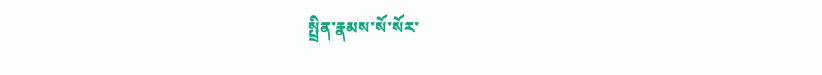སྤྲིན་རྣམས་སོ་སོར་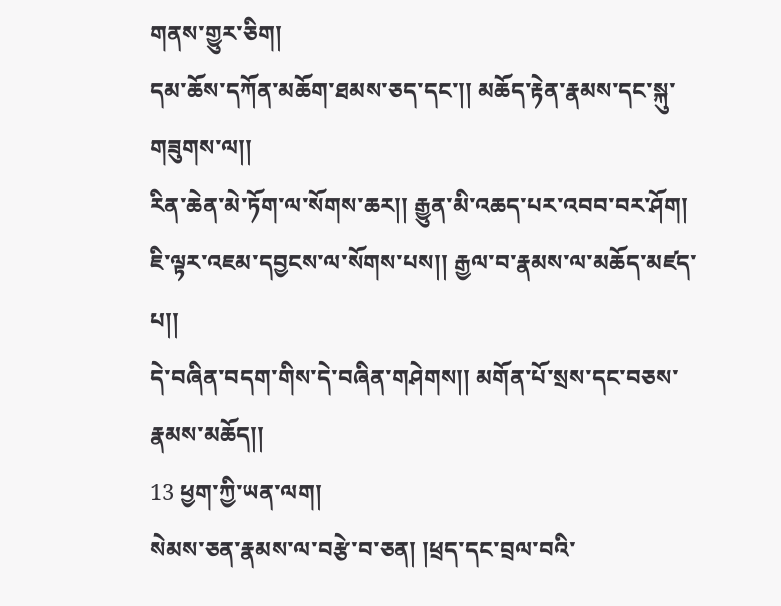གནས་གྱུར་ཅིག།
དམ་ཆོས་དཀོན་མཆོག་ཐམས་ཅད་དང་།། མཆོད་རྟེན་རྣམས་དང་སྐུ་གཟུགས་ལ།།
རིན་ཆེན་མེ་ཏོག་ལ་སོགས་ཆར།། རྒྱུན་མི་འཆད་པར་འབབ་བར་ཤོག།
ཇི་ལྟར་འཇམ་དབྱངས་ལ་སོགས་པས།། རྒྱལ་བ་རྣམས་ལ་མཆོད་མཛད་པ།།
དེ་བཞིན་བདག་གིས་དེ་བཞིན་གཤེགས།། མགོན་པོ་སྲས་དང་བཅས་རྣམས་མཆོད།།
13 ཕྱག་ཀྱི་ཡན་ལག།
སེམས་ཅན་རྣམས་ལ་བརྩེ་བ་ཅན། །ཕྲད་དང་བྲལ་བའི་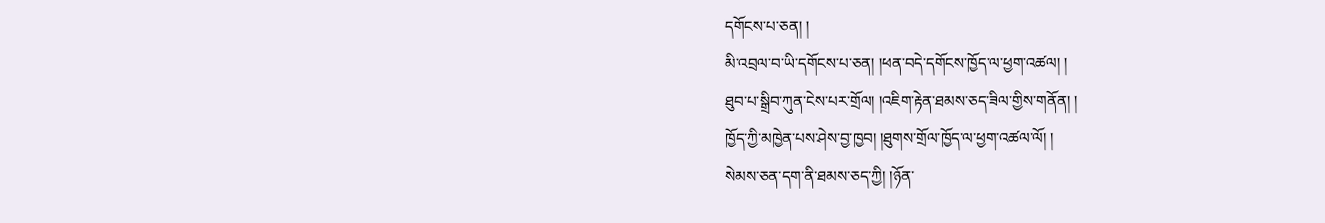དགོངས་པ་ཅན། །
མི་འབྲལ་བ་ཡི་དགོངས་པ་ཅན། །ཕན་བདེ་དགོངས་ཁྱོད་ལ་ཕྱག་འཚལ། །
ཐུབ་པ་སྒྲིབ་ཀུན་ངེས་པར་གྲོལ། །འཇིག་རྟེན་ཐམས་ཅད་ཟིལ་གྱིས་གནོན། །
ཁྱོད་ཀྱི་མཁྱེན་པས་ཤེས་བྱ་ཁྱབ། །ཐུགས་གྲོལ་ཁྱོད་ལ་ཕྱག་འཚལ་ལོ། །
སེམས་ཅན་དག་ནི་ཐམས་ཅད་ཀྱི། །ཉོན་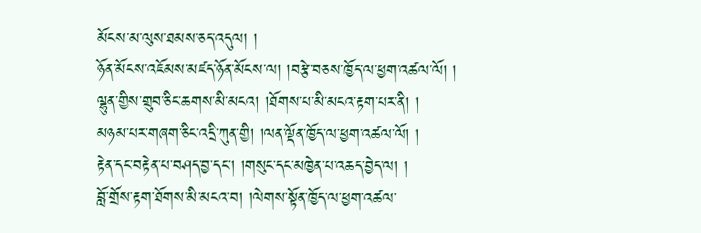མོངས་མ་ལུས་ཐམས་ཅད་འདུལ། །
ཉོན་མོངས་འཇོམས་མཛད་ཉོན་མོངས་ལ། །བརྩེ་བཅས་ཁྱོད་ལ་ཕྱག་འཚལ་ལོ། །
ལྷུན་གྱིས་གྲུབ་ཅིང་ཆགས་མི་མངའ། །ཐོགས་པ་མི་མངའ་རྟག་པར་ནི། །
མཉམ་པར་གཞག་ཅིང་འདྲི་ཀུན་གྱི། །ལན་ལྡོན་ཁྱོད་ལ་ཕྱག་འཚལ་ལོ། །
རྟེན་དང་བརྟེན་པ་བཤད་བྱ་དང་། །གསུང་དང་མཁྱེན་པ་འཆད་བྱེད་ལ། །
བློ་གྲོས་རྟག་ཐོགས་མི་མངའ་བ། །ལེགས་སྟོན་ཁྱོད་ལ་ཕྱག་འཚལ་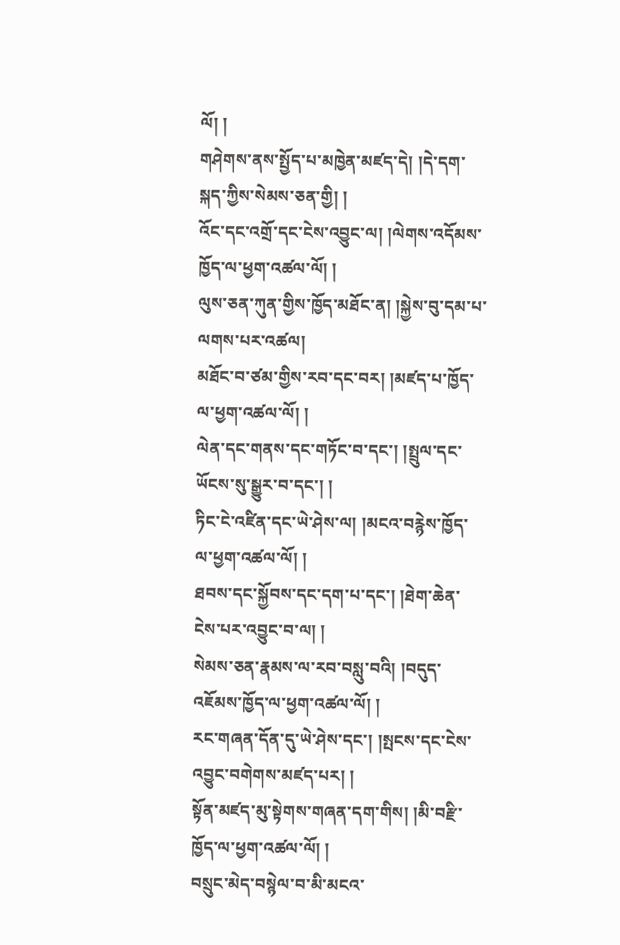ལོ། །
གཤེགས་ནས་སྤྱོད་པ་མཁྱེན་མཛད་དེ། །དེ་དག་སྐད་ཀྱིས་སེམས་ཅན་གྱི། །
འོང་དང་འགྲོ་དང་ངེས་འབྱུང་ལ། །ལེགས་འདོམས་ཁྱོད་ལ་ཕྱག་འཚལ་ལོ། །
ལུས་ཅན་ཀུན་གྱིས་ཁྱོད་མཐོང་ན། །སྐྱེས་བུ་དམ་པ་ལགས་པར་འཚལ།
མཐོང་བ་ཙམ་གྱིས་རབ་དང་བར། །མཛད་པ་ཁྱོད་ལ་ཕྱག་འཚལ་ལོ། །
ལེན་དང་གནས་དང་གཏོང་བ་དང་། །སྤྲུལ་དང་ཡོངས་སུ་སྒྱུར་བ་དང་། །
ཏིང་ངེ་འཛིན་དང་ཡེ་ཤེས་ལ། །མངའ་བརྙེས་ཁྱོད་ལ་ཕྱག་འཚལ་ལོ། །
ཐབས་དང་སྐྱོབས་དང་དག་པ་དང་། །ཐེག་ཆེན་ངེས་པར་འབྱུང་བ་ལ། །
སེམས་ཅན་རྣམས་ལ་རབ་བསླུ་བའི། །བདུད་འཇོམས་ཁྱོད་ལ་ཕྱག་འཚལ་ལོ། །
རང་གཞན་དོན་དུ་ཡེ་ཤེས་དང་། །སྤངས་དང་ངེས་འབྱུང་བགེགས་མཛད་པར། །
སྟོན་མཛད་མུ་སྟེགས་གཞན་དག་གིས། །མི་བརྫི་ཁྱོད་ལ་ཕྱག་འཚལ་ལོ། །
བསྲུང་མེད་བསྙེལ་བ་མི་མངའ་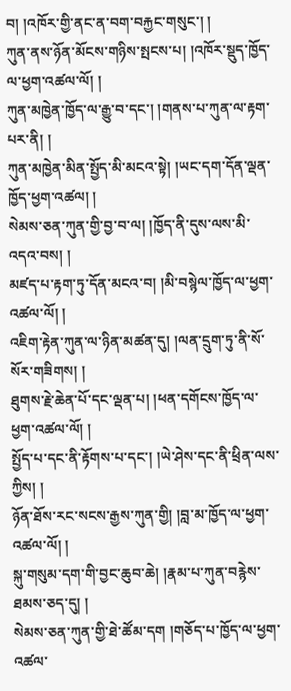བ། །འཁོར་གྱི་ནང་ན་བག་བརྐྱང་གསུང་། །
ཀུན་ནས་ཉོན་མོངས་གཉིས་སྤངས་པ། །འཁོར་སྡུད་ཁྱོད་ལ་ཕྱག་འཚལ་ལོ། །
ཀུན་མཁྱེན་ཁྱོད་ལ་རྒྱུ་བ་དང་། །གནས་པ་ཀུན་ལ་རྟག་པར་ནི། །
ཀུན་མཁྱེན་མིན་སྤྱོད་མི་མངའ་སྟེ། །ཡང་དག་དོན་ལྡན་ཁྱོད་ཕྱག་འཚལ། །
སེམས་ཅན་ཀུན་གྱི་བྱ་བ་ལ། །ཁྱོད་ནི་དུས་ལས་མི་འདའ་བས། །
མཛད་པ་རྟག་ཏུ་དོན་མངའ་བ། །མི་བསྙེལ་ཁྱོད་ལ་ཕྱག་འཚལ་ལོ། །
འཇིག་རྟེན་ཀུན་ལ་ཉིན་མཚན་དུ། །ལན་དྲུག་ཏུ་ནི་སོ་སོར་གཟིགས། །
ཐུགས་རྗེ་ཆེན་པོ་དང་ལྡན་པ། །ཕན་དགོངས་ཁྱོད་ལ་ཕྱག་འཚལ་ལོ། །
སྤྱོད་པ་དང་ནི་རྟོགས་པ་དང་། །ཡེ་ཤེས་དང་ནི་ཕྲིན་ལས་ཀྱིས། །
ཉོན་ཐོས་རང་སངས་རྒྱས་ཀུན་གྱི། །བླ་མ་ཁྱོད་ལ་ཕྱག་འཚལ་ལོ། །
སྐུ་གསུམ་དག་གི་བྱང་ཆུབ་ཆེ། །རྣམ་པ་ཀུན་བརྙེས་ཐམས་ཅད་དུ། །
སེམས་ཅན་ཀུན་གྱི་ཐེ་ཚོམ་དག །གཅོད་པ་ཁྱོད་ལ་ཕྱག་འཚལ་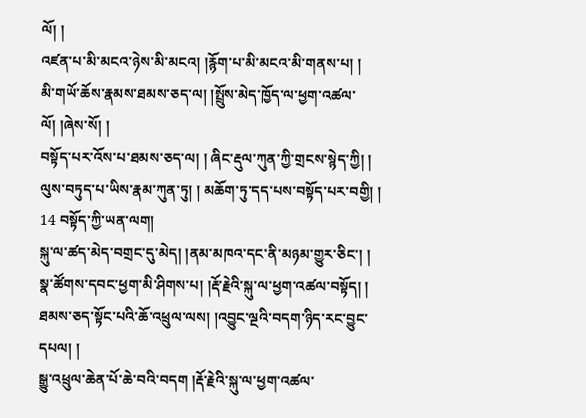ལོ། །
འཛན་པ་མི་མངའ་ཉེས་མི་མངའ། །རྙོག་པ་མི་མངའ་མི་གནས་པ། །
མི་གཡོ་ཆོས་རྣམས་ཐམས་ཅད་ལ། །སྤྲོུས་མེད་ཁྱོད་ལ་ཕྱག་འཚལ་ལོ། །ཞེས་སོ། །
བསྟོད་པར་འོས་པ་ཐམས་ཅད་ལ། ། ཞིང་རྡུལ་ཀུན་ཀྱི་གྲངས་སྙེད་ཀྱི། །
ལུས་བཏུད་པ་ཡིས་རྣམ་ཀུན་ཏུ། ། མཆོག་ཏུ་དད་པས་བསྟོད་པར་བགྱི། །
14 བསྟོད་ཀྱི་ཡན་ལག།
སྐུ་ལ་ཚད་མེད་བགྲང་དུ་མེད། །ནམ་མཁའ་དང་ནི་མཉམ་གྱུར་ཅིང་། །
སྣ་ཚོགས་དབང་ཕྱག་མི་ཤིགས་པ། །རྡོ་རྗེའི་སྐུ་ལ་ཕྱག་འཚལ་བསྟོད། །
ཐམས་ཅད་སྟོང་པའི་ཆོ་འཕྲུལ་ལས། །འབྱུང་ལྔའི་བདག་ཉིད་རང་བྱུང་དཔལ། །
སྒྱུ་འཕྲུལ་ཆེན་པོ་ཆེ་བའི་བདག །རྡོ་རྗེའི་སྐུ་ལ་ཕྱག་འཚལ་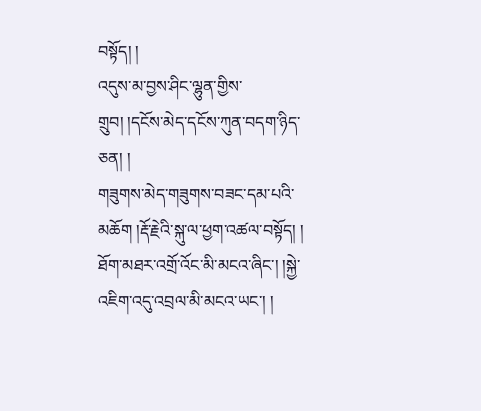བསྟོད། །
འདུས་མ་བྱས་ཤིང་ལྷུན་གྱིས་གྲུབ། །དངོས་མེད་དངོས་ཀུན་བདག་ཉིད་ཅན། །
གཟུགས་མེད་གཟུགས་བཟང་དམ་པའི་མཆོག །རྡོ་རྗེའི་སྐུ་ལ་ཕྱག་འཚལ་བསྟོད། །
ཐོག་མཐར་འགྲོ་འོང་མི་མངའ་ཞིང་། །སྐྱེ་འཇིག་འདུ་འབྲལ་མི་མངའ་ཡང་། །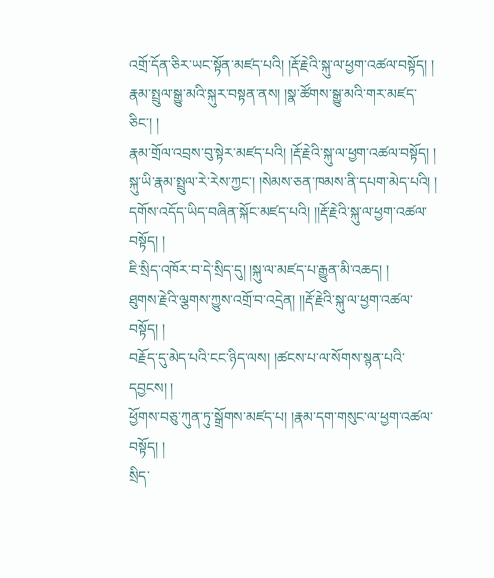འགྲོ་དོན་ཅིར་ཡང་སྟོན་མཛད་པའི། །རྡོ་རྗེའི་སྐུ་ལ་ཕྱག་འཚལ་བསྟོད། །
རྣམ་སྤྲུལ་སྒྱུ་མའི་སྐུར་བསྟན་ནས། །སྣ་ཚོགས་སྒྱུ་མའི་གར་མཛད་ཅིང་། །
རྣམ་གྲོལ་འབྲས་བུ་སྟེར་མཛད་པའི། །རྡོ་རྗེའི་སྐུ་ལ་ཕྱག་འཚལ་བསྟོད། །
སྐུ་ཡི་རྣམ་སྤྲུལ་རེ་རེས་ཀྱང་། །སེམས་ཅན་ཁམས་ནི་དཔག་མེད་པའི། །
དགོས་འདོད་ཡིད་བཞིན་སྐོང་མཛད་པའི། །།རྡོ་རྗེའི་སྐུ་ལ་ཕྱག་འཚལ་བསྟོད། །
ཇི་སྲིད་འཁོར་བ་དེ་སྲིད་དུ། །སྐུ་ལ་མཛད་པ་རྒྱུན་མི་འཆད། །
ཐུགས་རྗེའི་ལྕགས་ཀྱུས་འགྲོ་བ་འདྲེན། །།རྡོ་རྗེའི་སྐུ་ལ་ཕྱག་འཚལ་བསྟོད། །
བརྗོད་དུ་མེད་པའི་ངང་ཉིད་ལས། །ཚངས་པ་ལ་སོགས་སྙན་པའི་དབྱངས། །
ཕྱོགས་བཅུ་ཀུན་ཏུ་སྒྲོགས་མཛད་པ། །རྣམ་དག་གསུང་ལ་ཕྱག་འཚལ་བསྟོད། །
སྲིད་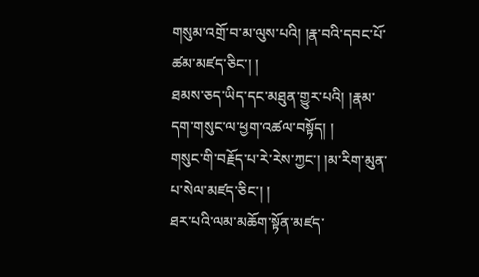གསུམ་འགྲོ་བ་མ་ལུས་པའི། །རྣ་བའི་དབང་པོ་ཚམ་མཛད་ཅིང་། །
ཐམས་ཅད་ཡིད་དང་མཐུན་གྱུར་པའི། །རྣམ་དག་གསུང་ལ་ཕྱག་འཚལ་བསྟོད། །
གསུང་གི་བརྗོད་པ་རེ་རེས་ཀྱང་། །མ་རིག་མུན་པ་སེལ་མཛད་ཅིང་། །
ཐར་པའི་ལམ་མཆོག་སྟོན་མཛད་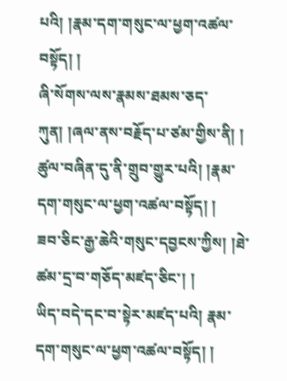པའི། །རྣམ་དག་གསུང་ལ་ཕྱག་འཚལ་བསྟོད། །
ཞི་སོགས་ལས་རྣམས་ཐམས་ཅད་ཀུན། །ཞལ་ནས་བརྗོད་པ་ཙམ་གྱིས་ནི། །
ཚུལ་བཞིན་དུ་ནི་གྲུབ་གྱུར་པའི། །རྣམ་དག་གསུང་ལ་ཕྱག་འཚལ་བསྟོད། །
ཟབ་ཅིང་རྒྱ་ཆེའི་གསུང་དབྱངས་ཀྱིས། །ཐེ་ཚམ་དྲ་བ་གཅོད་མཛད་ཅིང་། །
ཡིད་བདེ་དང་བ་སྟེར་མཛད་པའི། རྣམ་དག་གསུང་ལ་ཕྱག་འཚལ་བསྟོད། །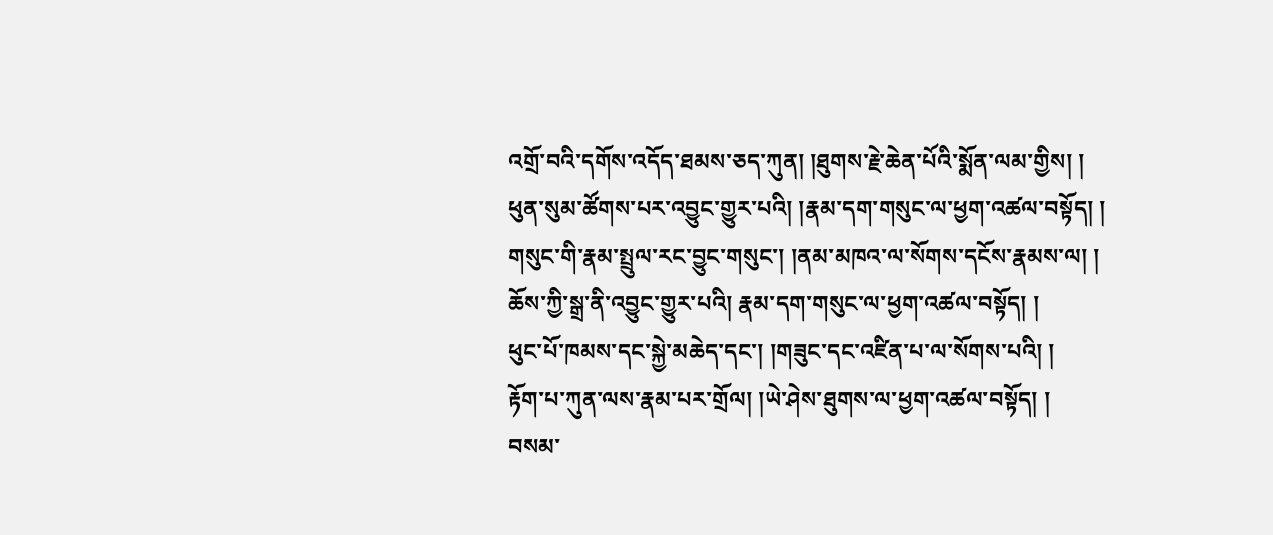འགྲོ་བའི་དགོས་འདོད་ཐམས་ཅད་ཀུན། །ཐུགས་རྗེ་ཆེན་པོའི་སྨོན་ལམ་གྱིས། །
ཕུན་སུམ་ཚོགས་པར་འབྱུང་གྱུར་པའི། །རྣམ་དག་གསུང་ལ་ཕྱག་འཚལ་བསྟོད། །
གསུང་གི་རྣམ་སྤྲུལ་རང་བྱུང་གསུང་། །ནམ་མཁའ་ལ་སོགས་དངོས་རྣམས་ལ། །
ཆོས་ཀྱི་སྒྲ་ནི་འབྱུང་གྱུར་པའི། རྣམ་དག་གསུང་ལ་ཕྱག་འཚལ་བསྟོད། །
ཕུང་པོ་ཁམས་དང་སྐྱེ་མཆེད་དང་། །གཟུང་དང་འཛིན་པ་ལ་སོགས་པའི། །
རྟོག་པ་ཀུན་ལས་རྣམ་པར་གྲོལ། །ཡེ་ཤེས་ཐུགས་ལ་ཕྱག་འཚལ་བསྟོད། །
བསམ་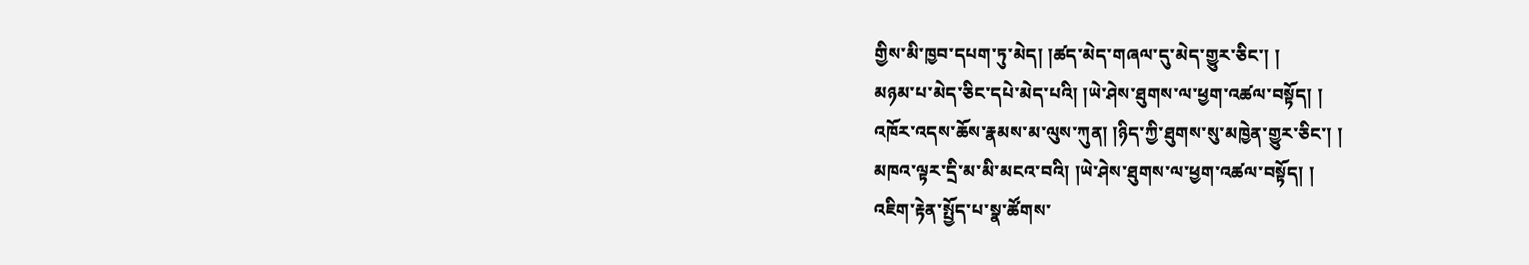གྱིས་མི་ཁྱབ་དཔག་ཏུ་མེད། །ཚད་མེད་གཞལ་དུ་མེད་གྱུར་ཅིང་། །
མཉམ་པ་མེད་ཅིང་དཔེ་མེད་པའི། །ཡེ་ཤེས་ཐུགས་ལ་ཕྱག་འཚལ་བསྟོད། །
འཁོར་འདས་ཆོས་རྣམས་མ་ལུས་ཀུན། །ཉིད་ཀྱི་ཐུགས་སུ་མཁྱེན་གྱུར་ཅིང་། །
མཁའ་ལྟར་དྲི་མ་མི་མངའ་བའི། །ཡེ་ཤེས་ཐུགས་ལ་ཕྱག་འཚལ་བསྟོད། །
འཇིག་རྟེན་སྤྱོད་པ་སྣ་ཚོགས་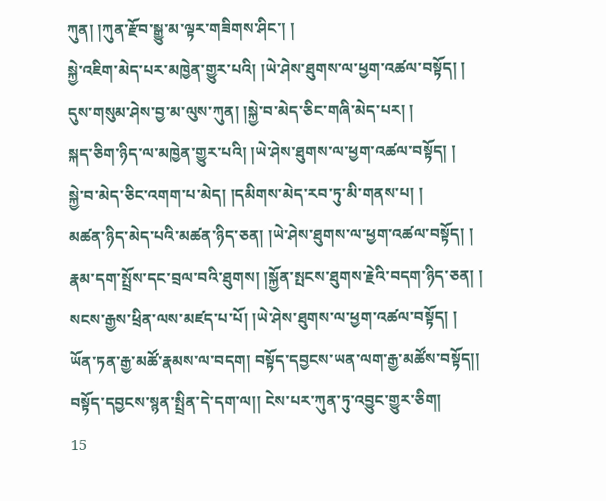ཀུན། །ཀུན་རྫོབ་སྒྱུ་མ་ལྟར་གཟིགས་ཤིང་། །
སྐྱེ་འཇིག་མེད་པར་མཁྱེན་གྱུར་པའི། །ཡེ་ཤེས་ཐུགས་ལ་ཕྱག་འཚལ་བསྟོད། །
དུས་གསུམ་ཤེས་བྱ་མ་ལུས་ཀུན། །སྐྱེ་བ་མེད་ཅིང་གཞི་མེད་པར། །
སྐད་ཅིག་ཉིད་ལ་མཁྱེན་གྱུར་པའི། །ཡེ་ཤེས་ཐུགས་ལ་ཕྱག་འཚལ་བསྟོད། །
སྐྱེ་བ་མེད་ཅིང་འགག་པ་མེད། །དམིགས་མེད་རབ་ཏུ་མི་གནས་པ། །
མཚན་ཉིད་མེད་པའི་མཚན་ཉིད་ཅན། །ཡེ་ཤེས་ཐུགས་ལ་ཕྱག་འཚལ་བསྟོད། །
རྣམ་དག་སྤྲོས་དང་བྲལ་བའི་ཐུགས། །སྐྱོན་སྤངས་ཐུགས་རྗེའི་བདག་ཉིད་ཅན། །
སངས་རྒྱས་ཕྲིན་ལས་མཛད་པ་པོ། །ཡེ་ཤེས་ཐུགས་ལ་ཕྱག་འཚལ་བསྟོད། །
ཡོན་ཏན་རྒྱ་མཚོ་རྣམས་ལ་བདག། བསྟོད་དབྱངས་ཡན་ལག་རྒྱ་མཚོས་བསྟོད།།
བསྟོད་དབྱངས་སྙན་སྤྲིན་དེ་དག་ལ།། ངེས་པར་ཀུན་ཏུ་འབྱུང་གྱུར་ཅིག།
15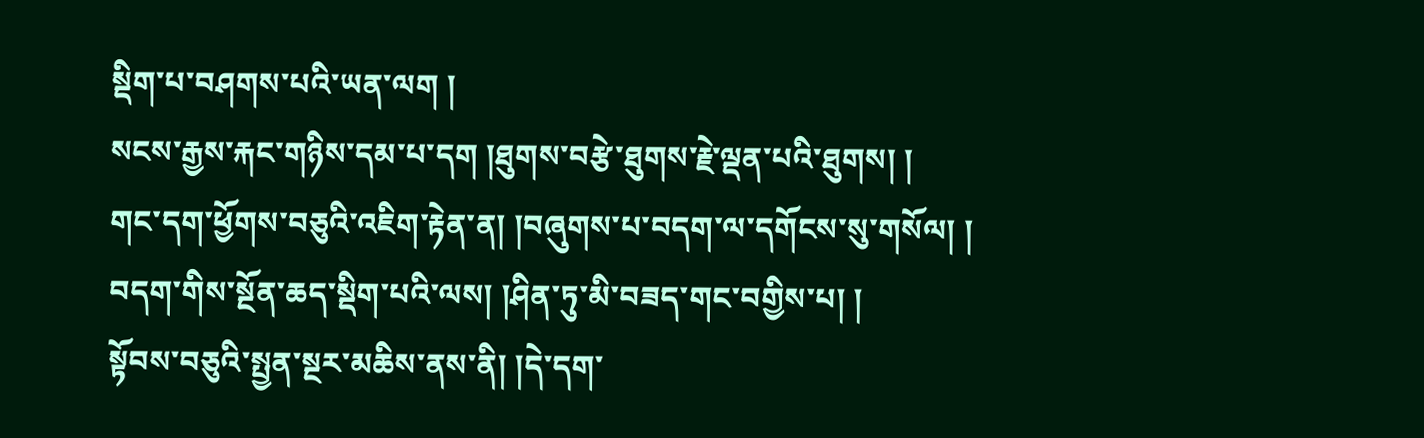སྡིག་པ་བཤགས་པའི་ཡན་ལག །
སངས་རྒྱས་རྐང་གཉིས་དམ་པ་དག །ཐུགས་བརྩེ་ཐུགས་རྗེ་ལྡན་པའི་ཐུགས། །
གང་དག་ཕྱོགས་བཅུའི་འཇིག་རྟེན་ན། །བཞུགས་པ་བདག་ལ་དགོངས་སུ་གསོལ། །
བདག་གིས་སྔོན་ཆད་སྡིག་པའི་ལས། །ཤིན་ཏུ་མི་བཟད་གང་བགྱིས་པ། །
སྟོབས་བཅུའི་སྤྱན་སྔར་མཆིས་ནས་ནི། །དེ་དག་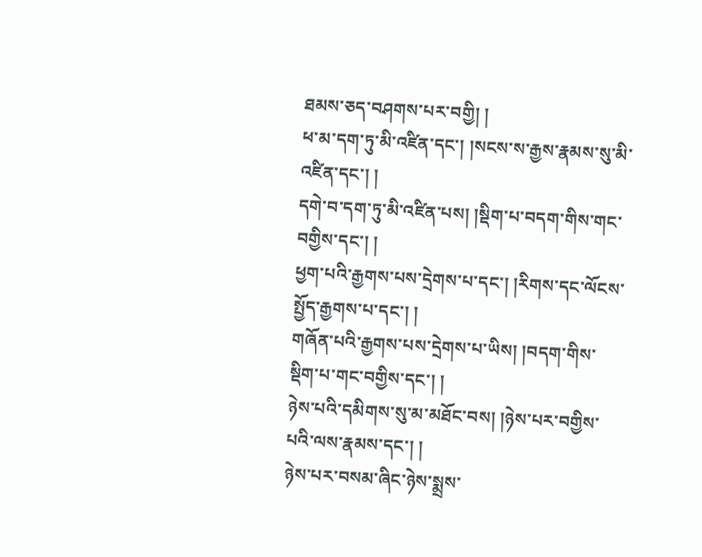ཐམས་ཅད་བཤགས་པར་བགྱི། །
ཕ་མ་དག་ཏུ་མི་འཛིན་དང་། །སངས་ས་རྒྱས་རྣམས་སུ་མི་འཛིན་དང་། །
དགེ་བ་དག་ཏུ་མི་འཛིན་པས། །སྡིག་པ་བདག་གིས་གང་བགྱིས་དང་། །
ཕྱག་པའི་རྒྱགས་པས་དྲེགས་པ་དང་། །རིགས་དང་ལོངས་སྤྱོད་རྒྱགས་པ་དང་། །
གཞོན་པའི་རྒྱགས་པས་དྲེགས་པ་ཡིས། །བདག་གིས་སྡིག་པ་གང་བགྱིས་དང་། །
ཉེས་པའི་དམིགས་སུ་མ་མཐོང་བས། །ཉེས་པར་བགྱིས་པའི་ལས་རྣམས་དང་། །
ཉེས་པར་བསམ་ཞིང་ཉེས་སྨྲས་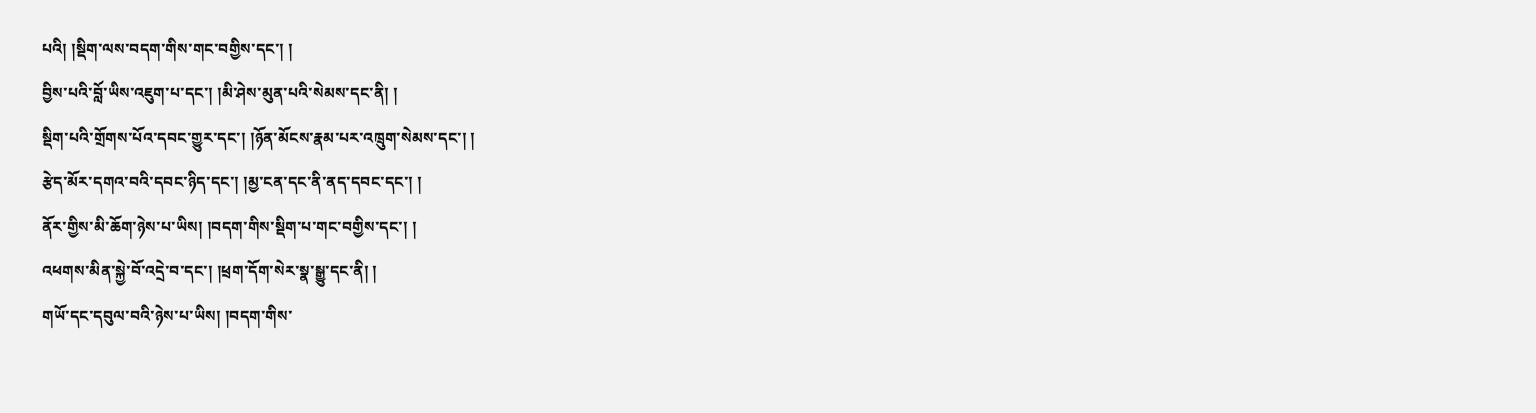པའི། །སྡིག་ལས་བདག་གིས་གང་བགྱིས་དང་། །
བྱིས་པའི་བློ་ཡིས་འཇུག་པ་དང་། །མི་ཤེས་མུན་པའི་སེམས་དང་ནི། །
སྡིག་པའི་གྲོགས་པོའ་དབང་གྱུར་དང་། །ཉོན་མོངས་རྣམ་པར་འཁྲུག་སེམས་དང་། །
རྩེད་མོར་དགའ་བའི་དབང་ཉིད་དང་། །མྱ་ངན་དང་ནི་ནད་དབང་དང་། །
ནོར་གྱིས་མི་ཆོག་ཉེས་པ་ཡིས། །བདག་གིས་སྡིག་པ་གང་བགྱིས་དང་། །
འཕགས་མིན་སྐྱེ་བོ་འདྲེ་བ་དང་། །ཕྲག་དོག་སེར་སྣ་སྒྱུ་དང་ནི། །
གཡོ་དང་དབུལ་བའི་ཉེས་པ་ཡིས། །བདག་གིས་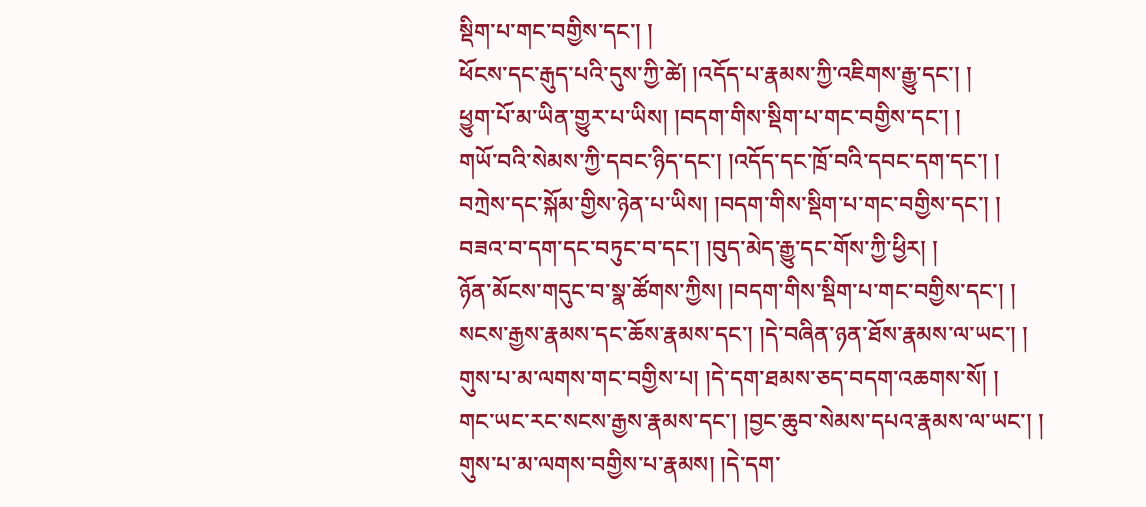སྡིག་པ་གང་བགྱིས་དང་། །
ཕོངས་དང་རྒུད་པའི་དུས་ཀྱི་ཚེ། །འདོད་པ་རྣམས་ཀྱི་འཇིགས་རྒྱུ་དང་། །
ཕྱུག་པོ་མ་ཡིན་གྱུར་པ་ཡིས། །བདག་གིས་སྡིག་པ་གང་བགྱིས་དང་། །
གཡོ་བའི་སེམས་ཀྱི་དབང་ཉིད་དང་། །འདོད་དང་ཁྲོ་བའི་དབང་དག་དང་། །
བཀྲེས་དང་སྐོམ་གྱིས་ཉེན་པ་ཡིས། །བདག་གིས་སྡིག་པ་གང་བགྱིས་དང་། །
བཟའ་བ་དག་དང་བཏུང་བ་དང་། །བུད་མེད་རྒྱུ་དང་གོས་ཀྱི་ཕྱིར། །
ཉོན་མོངས་གདུང་བ་སྣ་ཚོགས་ཀྱིས། །བདག་གིས་སྡིག་པ་གང་བགྱིས་དང་། །
སངས་རྒྱས་རྣམས་དང་ཆོས་རྣམས་དང་། །དེ་བཞིན་ཉན་ཐོས་རྣམས་ལ་ཡང་། །
གུས་པ་མ་ལགས་གང་བགྱིས་པ། །དེ་དག་ཐམས་ཅད་བདག་འཆགས་སོ། །
གང་ཡང་རང་སངས་རྒྱས་རྣམས་དང་། །བྱང་ཆུབ་སེམས་དཔའ་རྣམས་ལ་ཡང་། །
གུས་པ་མ་ལགས་བགྱིས་པ་རྣམས། །དེ་དག་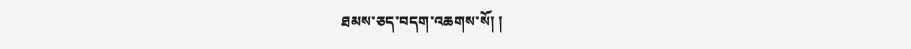ཐམས་ཅད་བདག་འཆགས་སོ། །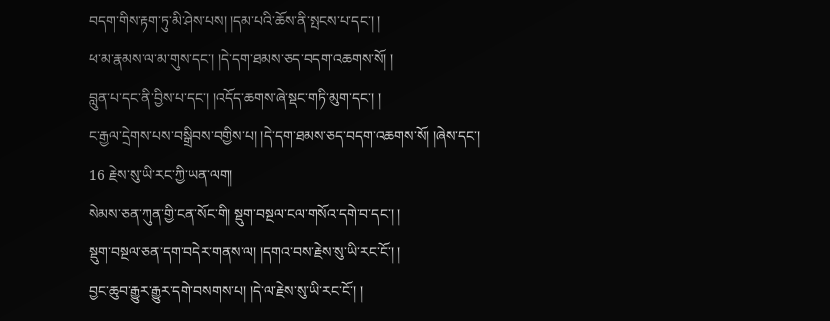བདག་གིས་རྟག་ཏུ་མི་ཤེས་པས། །དམ་པའི་ཆོས་ནི་སྤངས་པ་དང་། །
ཕ་མ་རྣམས་ལ་མ་གུས་དང་། །དེ་དག་ཐམས་ཅད་བདག་འཆགས་སོ། །
བླུན་པ་དང་ནི་བྱིས་པ་དང་། །འདོད་ཆགས་ཞེ་སྡང་གཏི་མུག་དང་། །
ང་རྒྱལ་དྲེགས་པས་བསྒྲིབས་བགྱིས་པ། །དེ་དག་ཐམས་ཅད་བདག་འཆགས་སོ། །ཞེས་དང་།
16 རྗེས་སུ་ཡི་རང་ཀྱི་ཡན་ལག།
སེམས་ཅན་ཀུན་གྱི་ངན་སོང་གི། སྡུག་བསྔལ་ངལ་གསོའ་དགེ་བ་དང་། །
སྡུག་བསྔལ་ཅན་དག་བདེར་གནས་ལ། །དགའ་བས་རྗེས་སུ་ཡི་རང་ངོ་། །
བྱང་ཆུབ་རྒྱུར་རྒྱུར་དགེ་བསགས་པ། །དེ་ལ་རྗེས་སུ་ཡི་རང་ངོ་། །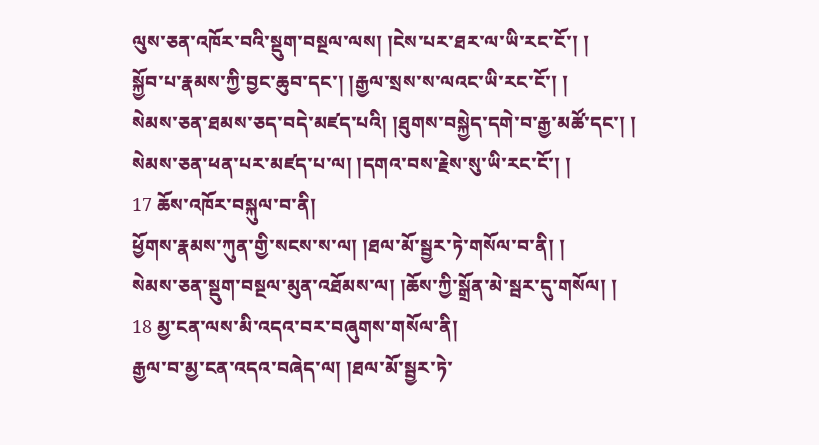ལུས་ཅན་འཁོར་བའི་སྡུག་བསྔལ་ལས། །ངེས་པར་ཐར་ལ་ཡི་རང་ངོ་། །
སྐྱོབ་པ་རྣམས་ཀྱི་བྱང་ཆུབ་དང་། །རྒྱལ་སྲས་ས་ལའང་ཡི་རང་ངོ་། །
སེམས་ཅན་ཐམས་ཅད་བདེ་མཛད་པའི། །ཐུགས་བསྐྱེད་དགེ་བ་རྒྱ་མཚོ་དང་། །
སེམས་ཅན་ཕན་པར་མཛད་པ་ལ། །དགའ་བས་རྗེས་སུ་ཡི་རང་ངོ་། །
17 ཆོས་འཁོར་བསྐུལ་བ་ནི།
ཕྱོགས་རྣམས་ཀུན་གྱི་སངས་ས་ལ། །ཐལ་མོ་སྦྱར་ཏེ་གསོལ་བ་ནི། །
སེམས་ཅན་སྡུག་བསྔལ་མུན་འཐོམས་ལ། །ཆོས་ཀྱི་སྒྲོན་མེ་སྦར་དུ་གསོལ། །
18 མྱ་ངན་ལས་མི་འདའ་བར་བཞུགས་གསོལ་ནི།
རྒྱལ་བ་མྱ་ངན་འདའ་བཞེད་ལ། །ཐལ་མོ་སྦྱར་ཏེ་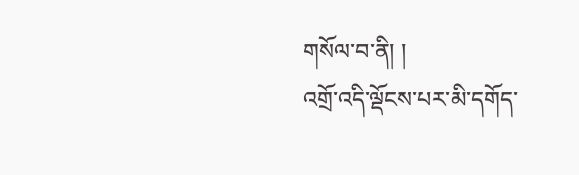གསོལ་བ་ནི། །
འགྲོ་འདི་ལྡོངས་པར་མི་དགོད་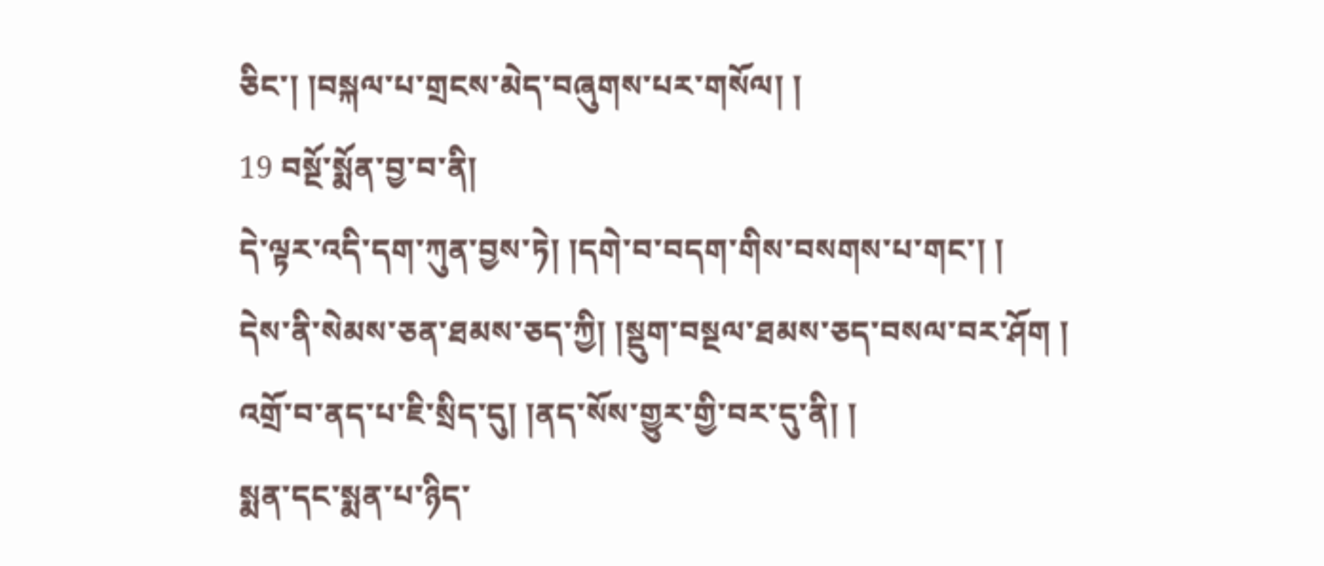ཅིང་། །བསྐལ་པ་གྲངས་མེད་བཞུགས་པར་གསོལ། །
19 བསྔོ་སྨོན་བྱ་བ་ནི།
དེ་ལྟར་འདི་དག་ཀུན་བྱས་ཏེ། །དགེ་བ་བདག་གིས་བསགས་པ་གང་། །
དེས་ནི་སེམས་ཅན་ཐམས་ཅད་ཀྱི། །སྡུག་བསྔལ་ཐམས་ཅད་བསལ་བར་ཤོག །
འགྲོ་བ་ནད་པ་ཇི་སྲིད་དུ། །ནད་སོས་གྱུར་གྱི་བར་དུ་ནི། །
སྨན་དང་སྨན་པ་ཉིད་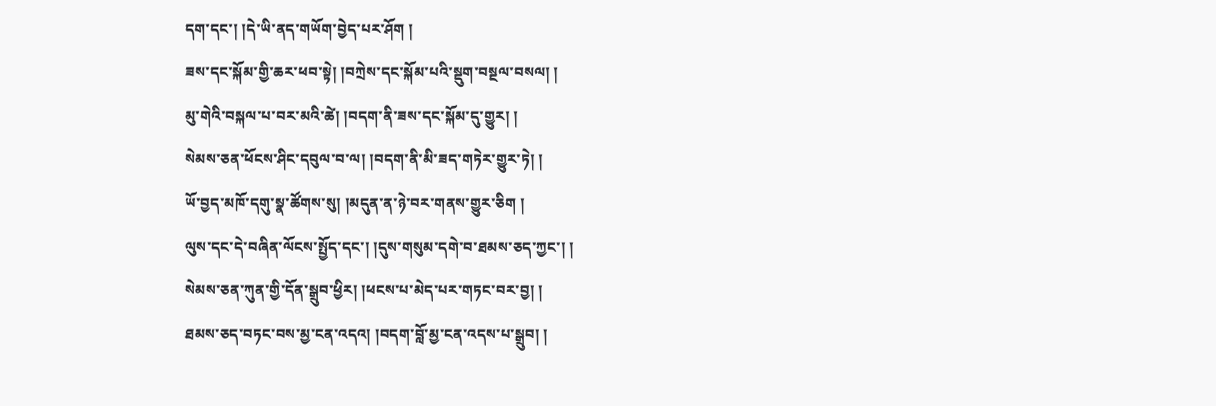དག་དང་། །དེ་ཡི་ནད་གཡོག་བྱེད་པར་ཤོག །
ཟས་དང་སྐོམ་གྱི་ཆར་ཕབ་སྟེ། །བཀྲེས་དང་སྐོམ་པའི་སྡུག་བསྔལ་བསལ། །
མུ་གེའི་བསྐལ་པ་བར་མའི་ཚེ། །བདག་ནི་ཟས་དང་སྐོམ་དུ་གྱུར། །
སེམས་ཅན་ཕོངས་ཤིང་དབུལ་བ་ལ། །བདག་ནི་མི་ཟད་གཏེར་གྱུར་ཏེ། །
ཡོ་བྱད་མཁོ་དགུ་སྣ་ཚོགས་སུ། །མདུན་ན་ཉེ་བར་གནས་གྱུར་ཅིག །
ལུས་དང་དེ་བཞིན་ལོངས་སྤྱོད་དང་། །དུས་གསུམ་དགེ་བ་ཐམས་ཅད་ཀྱང་། །
སེམས་ཅན་ཀུན་གྱི་དོན་སྒྲུབ་ཕྱིར། །ཕངས་པ་མེད་པར་གཏང་བར་བྱ། །
ཐམས་ཅད་བཏང་བས་མྱ་ངན་འདའ། །བདག་བློ་མྱ་ངན་འདས་པ་སྒྲུབ། །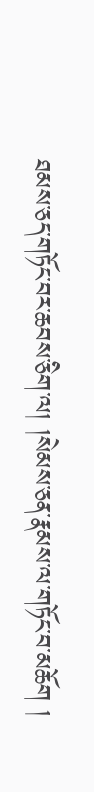ཐམས་ཅད་གཏོང་བར་ཆབས་ཅིག་ལ། །སེམས་ཅན་རྣམས་ལ་གཏོང་བ་མཆོག །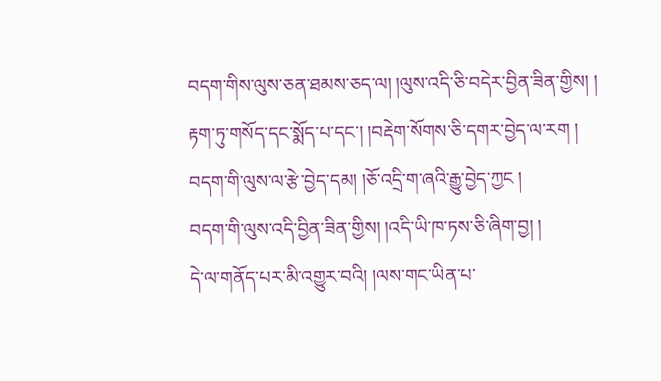བདག་གིས་ལུས་ཅན་ཐམས་ཅད་ལ། །ལུས་འདི་ཅི་བདེར་བྱིན་ཟིན་གྱིས། །
རྟག་ཏུ་གསོད་དང་སྨོད་པ་དང་། །བརྡེག་སོགས་ཅི་དགར་བྱེད་ལ་རག །
བདག་གི་ལུས་ལ་རྩེ་བྱེད་དམ། །ཅོ་འདྲི་ག་ཞའི་རྒྱུ་བྱེད་ཀྱང །
བདག་གི་ལུས་འདི་བྱིན་ཟིན་གྱིས། །འདི་ཡི་ཁ་ཏས་ཅི་ཞིག་བྱ། །
དེ་ལ་གནོད་པར་མི་འགྱུར་བའི། །ལས་གང་ཡིན་པ་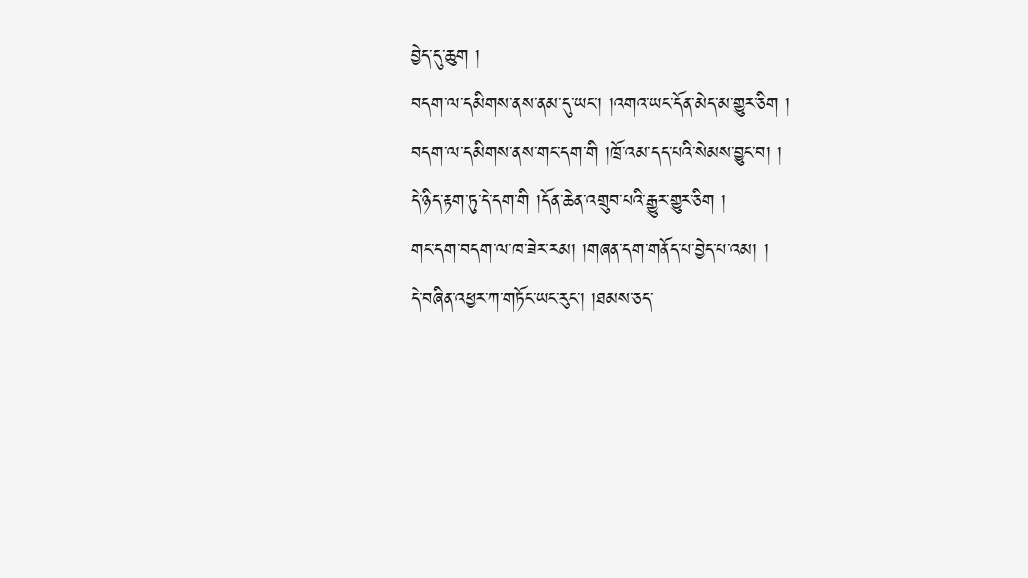བྱེད་དུ་ཆུག །
བདག་ལ་དམིགས་ནས་ནམ་དུ་ཡང་། །འགའ་ཡང་དོན་མེད་མ་གྱུར་ཅིག །
བདག་ལ་དམིགས་ནས་གང་དག་གི །ཁྲོ་འམ་དད་པའི་སེམས་བྱུང་བ། །
དེ་ཉིད་རྟག་ཏུ་དེ་དག་གི །དོན་ཆེན་འགྲུབ་པའི་རྒྱུར་གྱུར་ཅིག །
གང་དག་བདག་ལ་ཁ་ཟེར་རམ། །གཞན་དག་གནོད་པ་བྱེད་པ་འམ། །
དེ་བཞིན་འཕྱར་ཀ་གཏོང་ཡང་རུང་། །ཐམས་ཅད་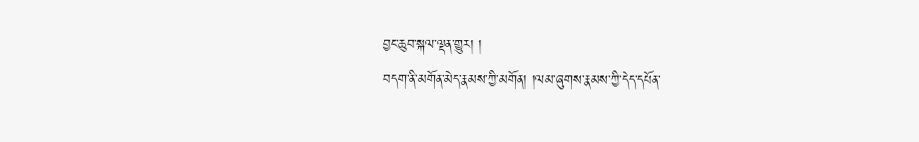བྱང་ཆུབ་སྐལ་ལྡན་གྱུར། །
བདག་ནི་མགོན་མེད་རྣམས་ཀྱི་མགོན། །ལམ་ཞུགས་རྣམས་ཀྱི་དེད་དཔོན་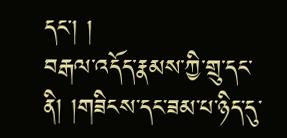དང་། །
བརྒལ་འདོད་རྣམས་ཀྱི་གྲུ་དང་ནི། །གཟིངས་དང་ཟམ་པ་ཉིད་དུ་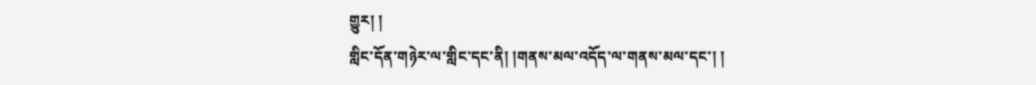གྱུར། །
གླིང་དོན་གཉེར་ལ་གླིང་དང་ནི། །གནས་མལ་འདོད་ལ་གནས་མལ་དང་། །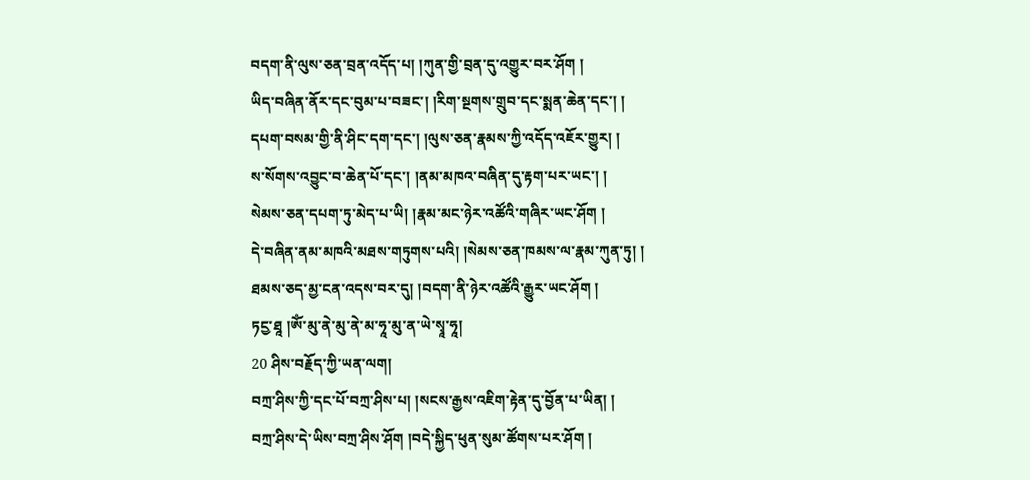བདག་ནི་ལུས་ཅན་བྲན་འདོད་པ། །ཀུན་གྱི་བྲན་དུ་འགྱུར་བར་ཤོག །
ཡིད་བཞིན་ནོར་དང་བུམ་པ་བཟང་། །རིག་སྔགས་གྲུབ་དང་སྨན་ཆེན་དང་། །
དཔག་བསམ་གྱི་ནི་ཤིང་དག་དང་། །ལུས་ཅན་རྣམས་ཀྱི་འདོད་འཇོར་གྱུར། །
ས་སོགས་འབྱུང་བ་ཆེན་པོ་དང་། །ནམ་མཁའ་བཞིན་དུ་རྟག་པར་ཡང་། །
སེམས་ཅན་དཔག་ཏུ་མེད་པ་ཡི། །རྣམ་མང་ཉེར་འཚོའི་གཞིར་ཡང་ཤོག །
དེ་བཞིན་ནམ་མཁའི་མཐས་གཏུགས་པའི། །སེམས་ཅན་ཁམས་ལ་རྣམ་ཀུན་ཏུ། །
ཐམས་ཅད་མྱ་ངན་འདས་བར་དུ། །བདག་ནི་ཉེར་འཚོའི་རྒྱུར་ཡང་ཤོག །
ཏངྱ་ཐཱ །ༀ་མུ་ནེ་མུ་ནེ་མ་ཧཱ་མུ་ན་ཡེ་སྭཱ་ཧཱ།
20 ཤིས་བརྗོད་ཀྱི་ཡན་ལག།
བཀྲ་ཤིས་ཀྱི་དང་པོ་བཀྲ་ཤིས་པ། །སངས་རྒྱས་འཇིག་རྟེན་དུ་བྱོན་པ་ཡིན། །
བཀྲ་ཤིས་དེ་ཡིས་བཀྲ་ཤིས་ཤོག །བདེ་སྐྱིད་ཕུན་སུམ་ཚོགས་པར་ཤོག །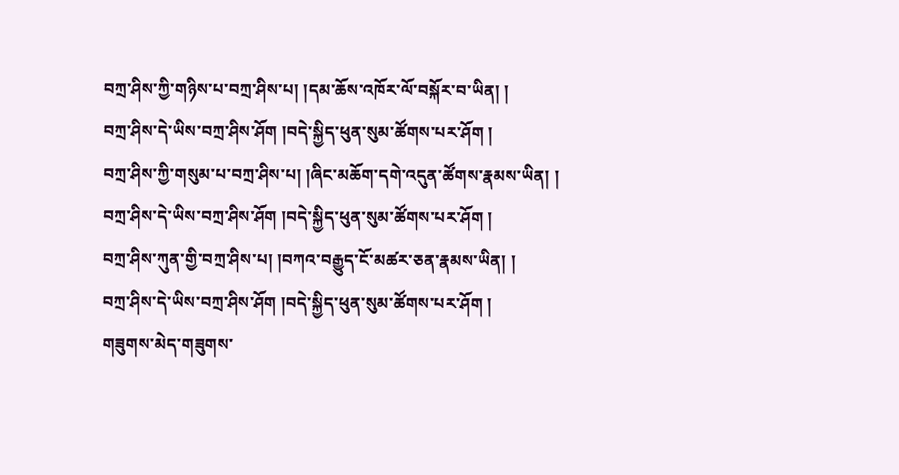བཀྲ་ཤིས་ཀྱི་གཉིས་པ་བཀྲ་ཤིས་པ། །དམ་ཆོས་འཁོར་ལོ་བསྐོར་བ་ཡིན། །
བཀྲ་ཤིས་དེ་ཡིས་བཀྲ་ཤིས་ཤོག །བདེ་སྐྱིད་ཕུན་སུམ་ཚོགས་པར་ཤོག །
བཀྲ་ཤིས་ཀྱི་གསུམ་པ་བཀྲ་ཤིས་པ། །ཞིང་མཆོག་དགེ་འདུན་ཚོགས་རྣམས་ཡིན། །
བཀྲ་ཤིས་དེ་ཡིས་བཀྲ་ཤིས་ཤོག །བདེ་སྐྱིད་ཕུན་སུམ་ཚོགས་པར་ཤོག །
བཀྲ་ཤིས་ཀུན་གྱི་བཀྲ་ཤིས་པ། །བཀའ་བརྒྱུད་ངོ་མཚར་ཅན་རྣམས་ཡིན། །
བཀྲ་ཤིས་དེ་ཡིས་བཀྲ་ཤིས་ཤོག །བདེ་སྐྱིད་ཕུན་སུམ་ཚོགས་པར་ཤོག །
གཟུགས་མེད་གཟུགས་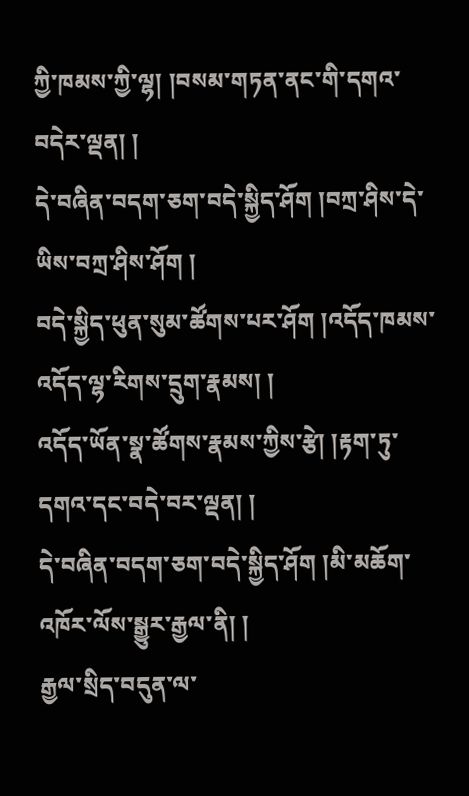ཀྱི་ཁམས་ཀྱི་ལྷ། །བསམ་གཏན་ནང་གི་དགའ་བདེར་ལྡན། །
དེ་བཞིན་བདག་ཅག་བདེ་སྐྱིད་ཤོག །བཀྲ་ཤིས་དེ་ཡིས་བཀྲ་ཤིས་ཤོག །
བདེ་སྐྱིད་ཕུན་སུམ་ཚོགས་པར་ཤོག །འདོད་ཁམས་འདོད་ལྷ་རིགས་དྲུག་རྣམས། །
འདོད་ཡོན་སྣ་ཚོགས་རྣམས་ཀྱིས་རྩེ། །རྟག་ཏུ་དགའ་དང་བདེ་བར་ལྡན། །
དེ་བཞིན་བདག་ཅག་བདེ་སྐྱིད་ཤོག །མི་མཆོག་འཁོར་ལོས་སྒྱུར་རྒྱལ་ནི། །
རྒྱལ་སྲིད་བདུན་ལ་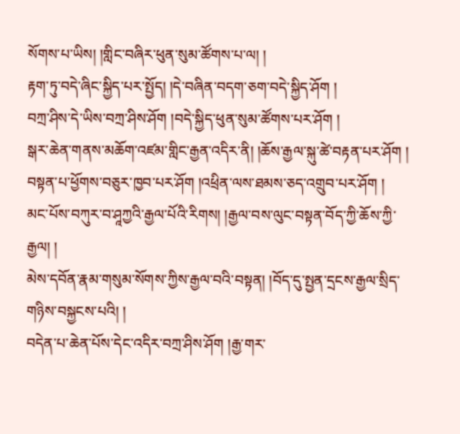སོགས་པ་ཡིས། །གླིང་བཞིར་ཕུན་སུམ་ཚོགས་པ་ལ། །
རྟག་ཏུ་བདེ་ཞིང་སྐྱིད་པར་སྤྱོད། །དེ་བཞིན་བདག་ཅག་བདེ་སྐྱིད་ཤོག །
བཀྲ་ཤིས་དེ་ཡིས་བཀྲ་ཤིས་ཤོག །བདེ་སྐྱིད་ཕུན་སུམ་ཚོགས་པར་ཤོག །
སྒར་ཆེན་གནས་མཆོག་འཛམ་གླིང་རྒྱན་འདིར་ནི། །ཆོས་རྒྱལ་སྐུ་ཚེ་བརྟན་པར་ཤོག །
བསྟན་པ་ཕྱོགས་བཅུར་ཁྱབ་པར་ཤོག །འཕྲིན་ལས་ཐམས་ཅད་འགྲུབ་པར་ཤོག །
མང་པོས་བཀུར་བ་ཤཱཀྱའི་རྒྱལ་པོའི་རིགས། །རྒྱལ་བས་ལུང་བསྟན་བོད་ཀྱི་ཆོས་ཀྱི་རྒྱལ། །
མེས་དབོན་རྣམ་གསུམ་སོགས་ཀྱིས་རྒྱལ་བའི་བསྟན། །བོད་དུ་སྤྱན་དྲངས་རྒྱལ་སྲིད་གཉིས་བསྐྱངས་པའི། །
བདེན་པ་ཆེན་པོས་དེང་འདིར་བཀྲ་ཤིས་ཤོག །རྒྱ་གར་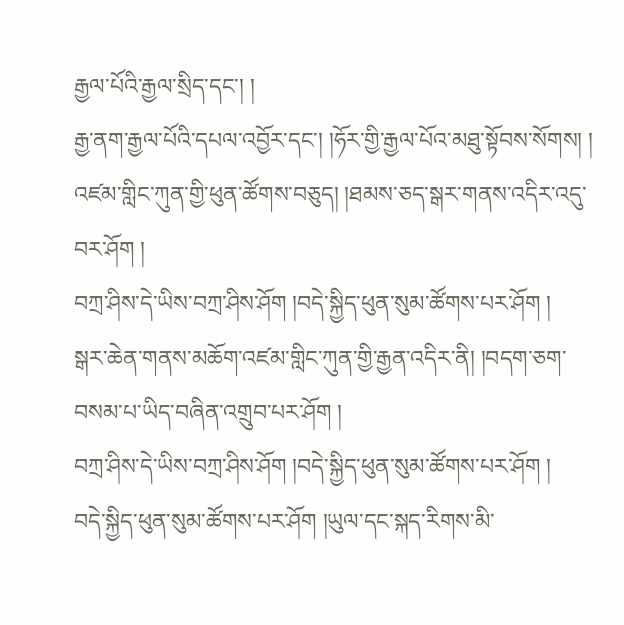རྒྱལ་པོའི་རྒྱལ་སྲིད་དང་། །
རྒྱ་ནག་རྒྱལ་པོའི་དཔལ་འབྱོར་དང་། །ཧོར་གྱི་རྒྱལ་པོའ་མཐུ་སྟོབས་སོགས། །
འཛམ་གླིང་ཀུན་གྱི་ཕུན་ཚོགས་བཅུད། །ཐམས་ཅད་སྒར་གནས་འདིར་འདུ་བར་ཤོག །
བཀྲ་ཤིས་དེ་ཡིས་བཀྲ་ཤིས་ཤོག །བདེ་སྐྱིད་ཕུན་སུམ་ཚོགས་པར་ཤོག །
སྒར་ཆེན་གནས་མཆོག་འཛམ་གླིང་ཀུན་གྱི་རྒྱན་འདིར་ནི། །བདག་ཅག་བསམ་པ་ཡིད་བཞིན་འགྲུབ་པར་ཤོག །
བཀྲ་ཤིས་དེ་ཡིས་བཀྲ་ཤིས་ཤོག །བདེ་སྐྱིད་ཕུན་སུམ་ཚོགས་པར་ཤོག །
བདེ་སྐྱིད་ཕུན་སུམ་ཚོགས་པར་ཤོག །ཡུལ་དང་སྐད་རིགས་མི་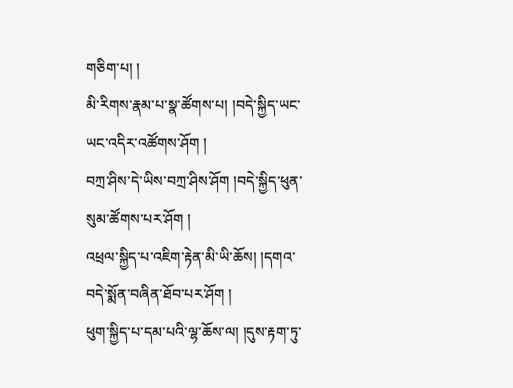གཅིག་པ། །
མི་རིགས་རྣམ་པ་སྣ་ཚོགས་པ། །བདེ་སྐྱིད་ཡང་ཡང་འདིར་འཚོགས་ཤོག །
བཀྲ་ཤིས་དེ་ཡིས་བཀྲ་ཤིས་ཤོག །བདེ་སྐྱིད་ཕུན་སུམ་ཚོགས་པར་ཤོག །
འཕྲལ་སྐྱིད་པ་འཇིག་རྟེན་མི་ཡི་ཆོས། །དགའ་བདེ་སྨོན་བཞིན་ཐོབ་པར་ཤོག །
ཕུག་སྐྱིད་པ་དམ་པའི་ལྷ་ཆོས་ལ། །དུས་རྟག་ཏུ་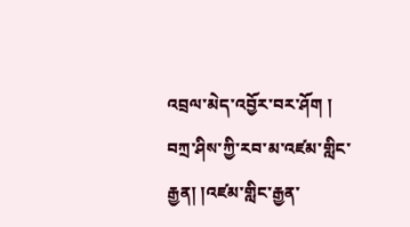འབྲལ་མེད་འབྱོར་བར་ཤོག །
བཀྲ་ཤིས་ཀྱི་རབ་མ་འཛམ་གླིང་རྒྱན། །འཛམ་གླིང་རྒྱན་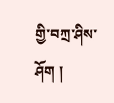གྱི་བཀྲ་ཤིས་ཤོག །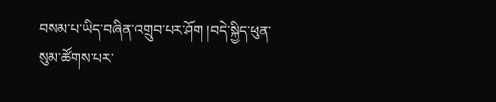བསམ་པ་ཡིད་བཞིན་འགྲུབ་པར་ཤོག །བདེ་སྐྱིད་ཕུན་སུམ་ཚོགས་པར་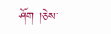ཤོག །ཅེས་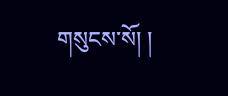གསུངས་སོ། །